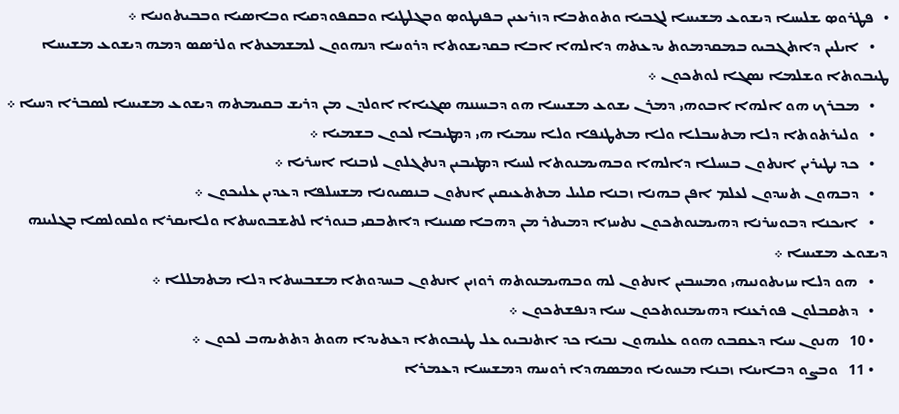•   ܦܛܪܘܤ ܫܠܝܚܐ ܕܝܫܘܥ ܡܫܝܚܐ ܠܓܒܝܐ ܘܬܘܬܒܐ ܕܙܪܝܥܝܢ ܒܦܢܛܘܤ ܘܒܓܠܛܝܐ ܘܒܩܦܘܕܩܝܐ ܘܒܐܤܝܐ ܘܒܒܝܬܘܢܝܐ ܀
    •   ܐܝܠܝܢ ܕܐܬܓܒܝܘ ܒܡܩܕܡܘܬ ܝܕܥܬܗ ܕܐܠܗܐ ܐܒܐ ܒܩܕܝܫܘܬܐ ܕܪܘܚܐ ܕܢܗܘܘܢ ܠܡܫܡܥܬܐ ܘܠܪܤܤ ܕܡܗ ܕܝܫܘܥ ܡܫܝܚܐ ܛܝܒܘܬܐ ܘܫܠܡܐ ܢܤܓܐ ܠܘܬܟܘܢ ܀
    •   ܡܒܪܟ ܗܘ ܐܠܗܐ ܐܒܘܗܝ ܕܡܪܢ ܝܫܘܥ ܡܫܝܚܐ ܗܘ ܕܒܚܢܢܗ ܤܓܝܐܐ ܐܘܠܕܢ ܡܢ ܕܪܝܫ ܒܩܝܡܬܗ ܕܝܫܘܥ ܡܫܝܚܐ ܠܤܒܪܐ ܕܚܝܐ ܀
    •   ܘܠܝܪܬܘܬܐ ܕܠܐ ܡܬܚܒܠܐ ܘܠܐ ܡܬܛܢܦܐ ܘܠܐ ܚܡܝܐ ܗܝ ܕܡܛܝܒܐ ܠܟܘܢ ܒܫܡܝܐ ܀
    •   ܟܕ ܢܛܝܪܝܢ ܐܢܬܘܢ ܒܚܝܠܐ ܕܐܠܗܐ ܘܒܗܝܡܢܘܬܐ ܠܚܝܐ ܕܡܛܝܒܝܢ ܕܢܬܓܠܘܢ ܠܙܒܢܐ ܐܚܪܝܐ ܀
    •   ܕܒܗܘܢ ܬܚܕܘܢ ܠܥܠܡ ܐܦܢ ܒܗܢܐ ܙܒܢܐ ܩܠܝܠ ܡܬܬܥܝܩܝܢ ܐܢܬܘܢ ܒܢܤܝܘܢܐ ܡܫܚܠܦܐ ܕܥܕܝܢ ܥܠܝܟܘܢ ܀
    •   ܐܝܟܢܐ ܕܒܘܚܪܢܐ ܕܗܝܡܢܘܬܟܘܢ ܢܬܚܙܐ ܕܡܝܬܪ ܡܢ ܕܗܒܐ ܤܢܝܢܐ ܕܐܬܒܩܝ ܒܢܘܪܐ ܠܬܫܒܘܚܬܐ ܘܠܐܝܩܪܐ ܘܠܩܘܠܤܐ ܒܓܠܝܢܗ ܕܝܫܘܥ ܡܫܝܚܐ ܀
    •   ܗܘ ܕܠܐ ܚܙܝܬܘܢܝܗܝ ܘܡܚܒܝܢ ܐܢܬܘܢ ܠܗ ܘܒܗܝܡܢܘܬܗ ܪܘܙܝܢ ܐܢܬܘܢ ܒܚܕܘܬܐ ܡܫܒܚܬܐ ܕܠܐ ܡܬܡܠܠܐ ܀
    •   ܕܬܩܒܠܘܢ ܦܘܪܥܢܐ ܕܗܝܡܢܘܬܟܘܢ ܚܝܐ ܕܢܦܫܬܟܘܢ ܀
    • 10   ܗܢܘܢ ܚܝܐ ܕܥܩܒܘ ܗܘܘ ܥܠܝܗܘܢ ܢܒܝܐ ܟܕ ܐܬܢܒܝܘ ܥܠ ܛܝܒܘܬܐ ܕܥܬܝܕܐ ܗܘܬ ܕܬܬܝܗܒ ܠܟܘܢ ܀
    • 11   ܘܒܨܘ ܕܒܐܝܢܐ ܙܒܢܐ ܡܚܘܝܐ ܘܡܤܗܕܐ ܪܘܚܗ ܕܡܫܝܚܐ ܕܥܡܪܐ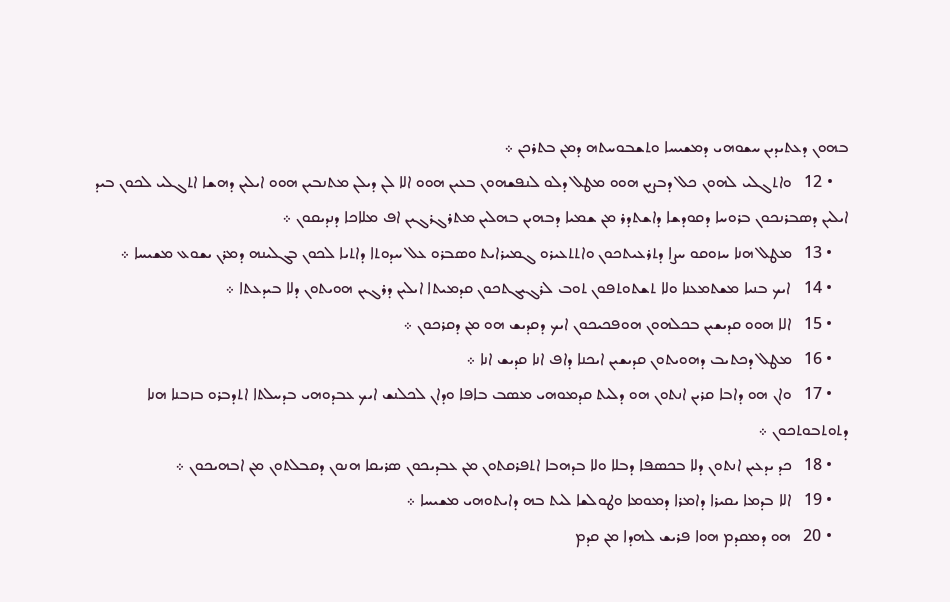ܒܗܘܢ ܕܥܬܝܕܝܢ ܚܫܘܗܝ ܕܡܫܝܚܐ ܘܬܫܒܘܚܬܗ ܕܡܢ ܒܬܪܟܢ ܀
    • 12   ܘܐܬܓܠܝ ܠܗܘܢ ܟܠ ܕܒܨܝܢ ܗܘܘ ܡܛܠ ܕܠܘ ܠܢܦܫܗܘܢ ܒܥܝܢ ܗܘܘ ܐܠܐ ܠܢ ܕܝܠܢ ܡܬܢܒܝܢ ܗܘܘ ܐܝܠܝܢ ܕܗܫܐ ܐܬܓܠܝ ܠܟܘܢ ܒܝܕ ܐܝܠܝܢ ܕܤܒܪܢܟܘܢ ܒܪܘܚܐ ܕܩܘܕܫܐ ܕܐܫܬܕܪ ܡܢ ܫܡܝܐ ܕܒܗܝܢ ܒܗܠܝܢ ܡܬܪܓܪܓܝܢ ܐܦ ܡܠܐܟܐ ܕܢܕܝܩܘܢ ܀
    • 13   ܡܛܠ ܗܢܐ ܚܙܘܩܘ ܚܨܐ ܕܬܪܥܝܬܟܘܢ ܘܐܬܬܥܝܪܘ ܓܡܝܪܐܝܬ ܘܤܒܪܘ ܥܠ ܚܕܘܬܐ ܕܐܬܝܐ ܠܟܘܢ ܒܓܠܝܢܗ ܕܡܪܢ ܝܫܘܥ ܡܫܝܚܐ ܀
    • 14   ܐܝܟ ܒܢܝܐ ܡܫܬܡܥܢܐ ܘܠܐ ܬܫܬܘܬܦܘܢ ܬܘܒ ܠܪܓܝܓܬܟܘܢ ܩܕܡܝܬܐ ܐܝܠܝܢ ܕܪܓܝܢ ܗܘܝܬܘܢ ܕܠܐ ܒܝܕܥܬܐ ܀
    • 15   ܐܠܐ ܗܘܘ ܩܕܝܫܝܢ ܒܟܠܗܘܢ ܗܘܦܟܝܟܘܢ ܐܝܟ ܕܩܕܝܫ ܗܘ ܡܢ ܕܩܪܟܘܢ ܀
    • 16   ܡܛܠ ܕܟܬܝܒ ܕܗܘܝܬܘܢ ܩܕܝܫܝܢ ܐܝܟܢܐ ܕܐܦ ܐܢܐ ܩܕܝܫ ܐܢܐ ܀
    • 17   ܘܐܢ ܗܘ ܕܐܒܐ ܩܪܝܢ ܐܢܬܘܢ ܗܘ ܕܠܝܬ ܩܕܡܘܗܝ ܡܤܒ ܒܐܦܐ ܘܕܐܢ ܠܟܠܢܫ ܐܝܟ ܥܒܕܘܗܝ ܒܕܚܠܬܐ ܐܬܕܒܪܘ ܒܙܒܢܐ ܗܢܐ ܕܬܘܬܒܘܬܟܘܢ ܀
    • 18   ܟܕ ܝܕܥܝܢ ܐܢܬܘܢ ܕܠܐ ܒܟܤܦܐ ܕܒܠܐ ܘܠܐ ܒܕܗܒܐ ܐܬܦܪܩܬܘܢ ܡܢ ܥܒܕܝܟܘܢ ܤܪܝܩܐ ܗܢܘܢ ܕܩܒܠܬܘܢ ܡܢ ܐܒܗܝܟܘܢ ܀
    • 19   ܐܠܐ ܒܕܡܐ ܝܩܝܪܐ ܕܐܡܪܐ ܕܡܘܡܐ ܘܛܘܠܫܐ ܠܝܬ ܒܗ ܕܐܝܬܘܗܝ ܡܫܝܚܐ ܀
    • 20   ܗܘ ܕܡܩܕܡ ܗܘܐ ܦܪܝܫ ܠܗܕܐ ܡܢ ܩܕܡ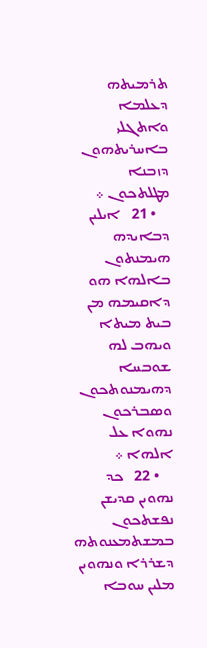ܬܪܡܝܬܗ ܕܥܠܡܐ ܘܐܬܓܠܝ ܒܐܚܪܝܬܗܘܢ ܕܙܒܢܐ ܡܛܠܬܟܘܢ ܀
    • 21   ܐܝܠܝܢ ܕܒܐܝܕܗ ܗܝܡܢܬܘܢ ܒܐܠܗܐ ܗܘ ܕܐܩܝܡܗ ܡܢ ܒܝܬ ܡܝܬܐ ܘܝܗܒ ܠܗ ܫܘܒܚܐ ܕܗܝܡܢܘܬܟܘܢ ܘܤܒܪܟܘܢ ܢܗܘܐ ܥܠ ܐܠܗܐ ܀
    • 22   ܟܕ ܢܗܘܝܢ ܩܕܝܫܢ ܢܦܫܬܟܘܢ ܒܡܫܬܡܥܢܘܬܗ ܕܫܪܪܐ ܘܢܗܘܝܢ ܡܠܝܢ ܚܘܒܐ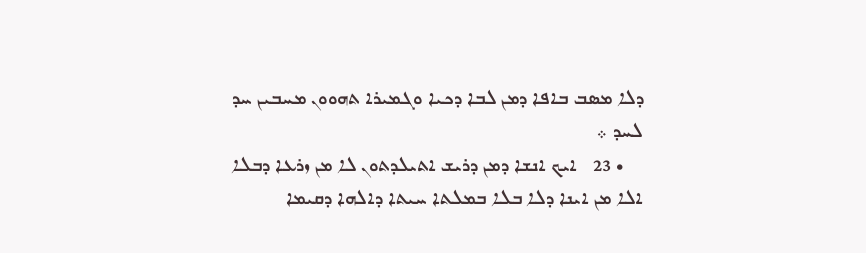ܕܠܐ ܡܤܒ ܒܐܦܐ ܕܡܢ ܠܒܐ ܕܟܝܐ ܘܓܡܝܪܐ ܬܗܘܘܢ ܡܚܒܝܢ ܚܕ ܠܚܕ ܀
    • 23   ܐܝܟ ܐܢܫܐ ܕܡܢ ܕܪܝܫ ܐܬܝܠܕܬܘܢ ܠܐ ܡܢ ܙܪܥܐ ܕܒܠܐ ܐܠܐ ܡܢ ܐܝܢܐ ܕܠܐ ܒܠܐ ܒܡܠܬܐ ܚܝܬܐ ܕܐܠܗܐ ܕܩܝܡܐ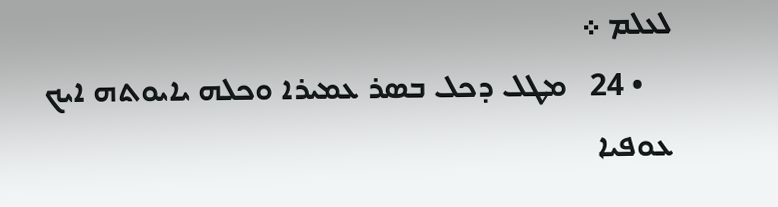ܠܥܠܡ ܀
    • 24   ܡܛܠ ܕܟܠ ܒܤܪ ܥܡܝܪܐ ܘܟܠܗ ܝܐܝܘܬܗ ܐܝܟ ܥܘܦܝܐ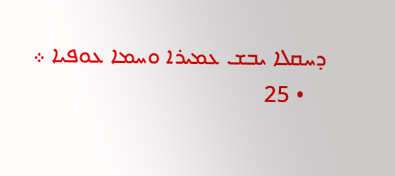ܕܚܩܠܐ ܝܒܫ ܥܡܝܪܐ ܘܚܡܐ ܥܘܦܝܐ ܀
    • 25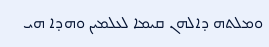ܘܡܠܬܗ ܕܐܠܗܢ ܩܝܡܐ ܠܥܠܡܝܢ ܘܗܕܐ ܗܝ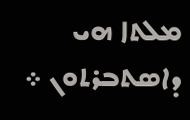ܡܠܬܐ ܗܝ ܕܐܤܬܒܪܬܘܢ ܀